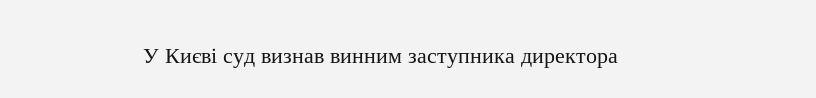У Києві суд визнав винним заступника директора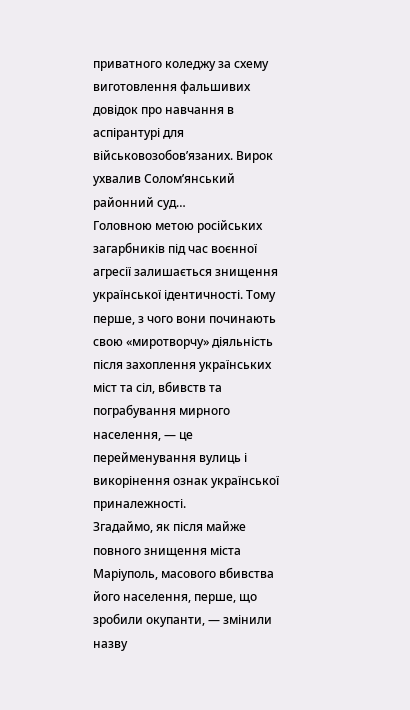приватного коледжу за схему виготовлення фальшивих довідок про навчання в аспірантурі для військовозобов’язаних. Вирок ухвалив Солом’янський районний суд…
Головною метою російських загарбників під час воєнної агресії залишається знищення української ідентичності. Тому перше, з чого вони починають свою «миротворчу» діяльність після захоплення українських міст та сіл, вбивств та пограбування мирного населення, — це перейменування вулиць і викорінення ознак української приналежності.
Згадаймо, як після майже повного знищення міста Маріуполь, масового вбивства його населення, перше, що зробили окупанти, — змінили назву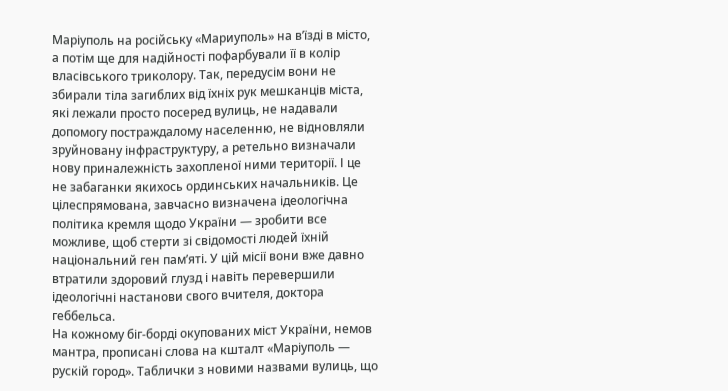Маріуполь на російську «Мариуполь» на в’їзді в місто, а потім ще для надійності пофарбували її в колір власівського триколору. Так, передусім вони не збирали тіла загиблих від їхніх рук мешканців міста, які лежали просто посеред вулиць, не надавали допомогу постраждалому населенню, не відновляли зруйновану інфраструктуру, а ретельно визначали нову приналежність захопленої ними території. І це не забаганки якихось ординських начальників. Це цілеспрямована, завчасно визначена ідеологічна політика кремля щодо України — зробити все можливе, щоб стерти зі свідомості людей їхній національний ген пам’яті. У цій місії вони вже давно втратили здоровий глузд і навіть перевершили ідеологічні настанови свого вчителя, доктора геббельса.
На кожному біг-борді окупованих міст України, немов мантра, прописані слова на кшталт «Маріуполь — рускій город». Таблички з новими назвами вулиць, що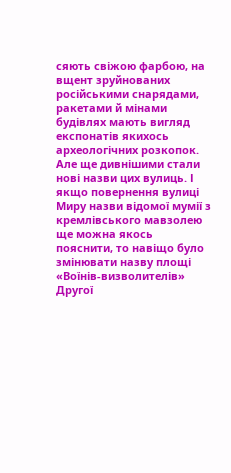сяють свіжою фарбою, на вщент зруйнованих російськими снарядами, ракетами й мінами будівлях мають вигляд експонатів якихось археологічних розкопок. Але ще дивнішими стали нові назви цих вулиць. І якщо повернення вулиці Миру назви відомої мумії з кремлівського мавзолею ще можна якось пояснити, то навіщо було змінювати назву площі «Воїнів-визволителів» Другої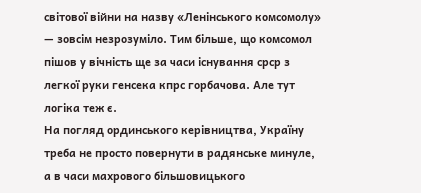світової війни на назву «Ленінського комсомолу» — зовсім незрозуміло. Тим більше, що комсомол пішов у вічність ще за часи існування срср з легкої руки генсека кпрс горбачова. Але тут логіка теж є.
На погляд ординського керівництва, Україну треба не просто повернути в радянське минуле, а в часи махрового більшовицького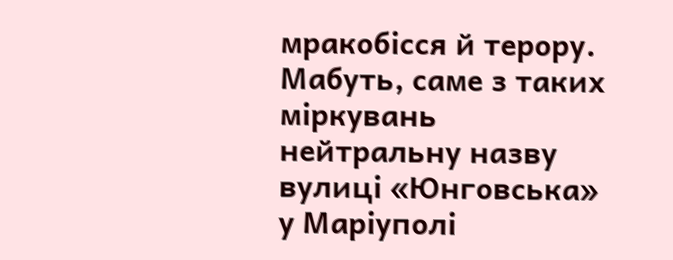мракобісся й терору. Мабуть, саме з таких міркувань нейтральну назву вулиці «Юнговська» у Маріуполі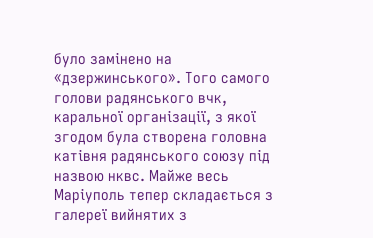було замінено на «дзержинського». Того самого голови радянського вчк, каральної організації, з якої згодом була створена головна катівня радянського союзу під назвою нквс. Майже весь Маріуполь тепер складається з галереї вийнятих з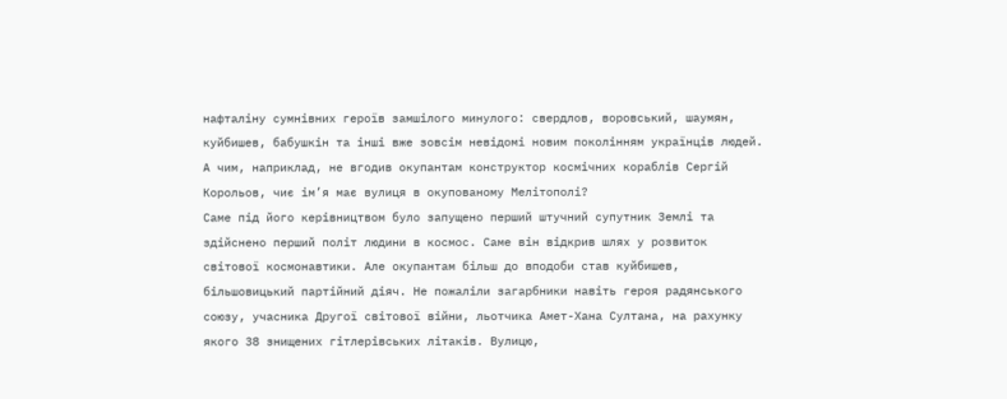нафталіну сумнівних героїв замшілого минулого: свердлов, воровський, шаумян, куйбишев, бабушкін та інші вже зовсім невідомі новим поколінням українців людей. А чим, наприклад, не вгодив окупантам конструктор космічних кораблів Сергій Корольов, чиє ім’я має вулиця в окупованому Мелітополі?
Саме під його керівництвом було запущено перший штучний супутник Землі та здійснено перший політ людини в космос. Саме він відкрив шлях у розвиток світової космонавтики. Але окупантам більш до вподоби став куйбишев, більшовицький партійний діяч. Не пожаліли загарбники навіть героя радянського союзу, учасника Другої світової війни, льотчика Амет-Хана Султана, на рахунку якого 38 знищених гітлерівських літаків. Вулицю,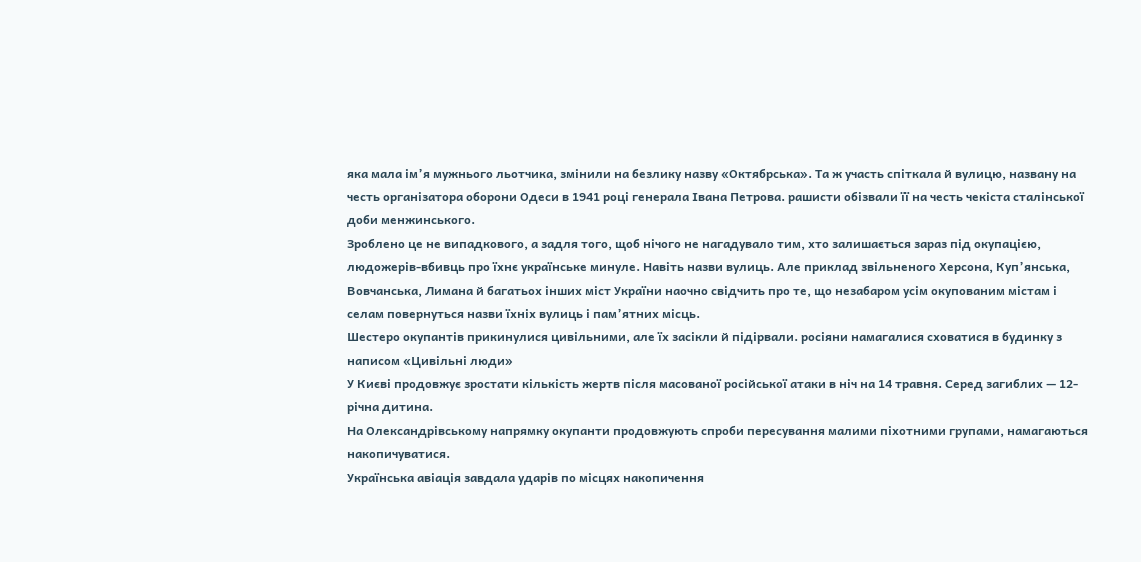яка мала ім’я мужнього льотчика, змінили на безлику назву «Октябрська». Та ж участь спіткала й вулицю, названу на честь організатора оборони Одеси в 1941 році генерала Івана Петрова. рашисти обізвали її на честь чекіста сталінської доби менжинського.
Зроблено це не випадкового, а задля того, щоб нічого не нагадувало тим, хто залишається зараз під окупацією, людожерів-вбивць про їхнє українське минуле. Навіть назви вулиць. Але приклад звільненого Херсона, Куп’янська, Вовчанська, Лимана й багатьох інших міст України наочно свідчить про те, що незабаром усім окупованим містам і селам повернуться назви їхніх вулиць і пам’ятних місць.
Шестеро окупантів прикинулися цивільними, але їх засікли й підірвали. росіяни намагалися сховатися в будинку з написом «Цивільні люди»
У Києві продовжує зростати кількість жертв після масованої російської атаки в ніч на 14 травня. Серед загиблих — 12-річна дитина.
На Олександрівському напрямку окупанти продовжують спроби пересування малими піхотними групами, намагаються накопичуватися.
Українська авіація завдала ударів по місцях накопичення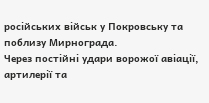російських військ у Покровську та поблизу Мирнограда.
Через постійні удари ворожої авіації, артилерії та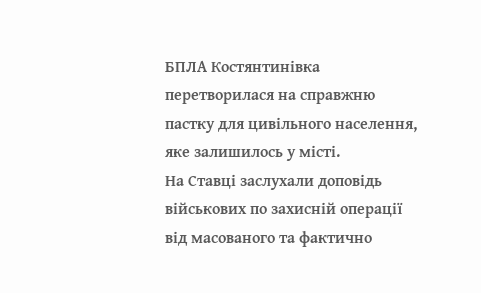БПЛА Костянтинівка перетворилася на справжню пастку для цивільного населення, яке залишилось у місті.
На Ставці заслухали доповідь військових по захисній операції від масованого та фактично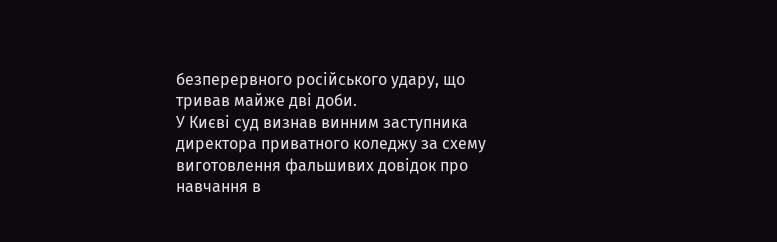безперервного російського удару, що тривав майже дві доби.
У Києві суд визнав винним заступника директора приватного коледжу за схему виготовлення фальшивих довідок про навчання в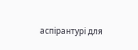аспірантурі для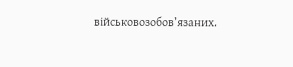військовозобов’язаних.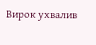Вирок ухвалив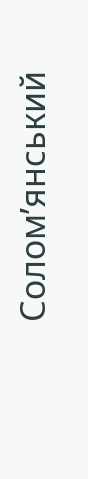Солом’янський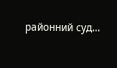районний суд…